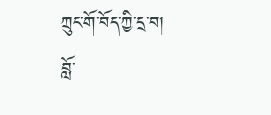ཀྲུང་གོ་བོད་ཀྱི་དྲ་བ།
བློ་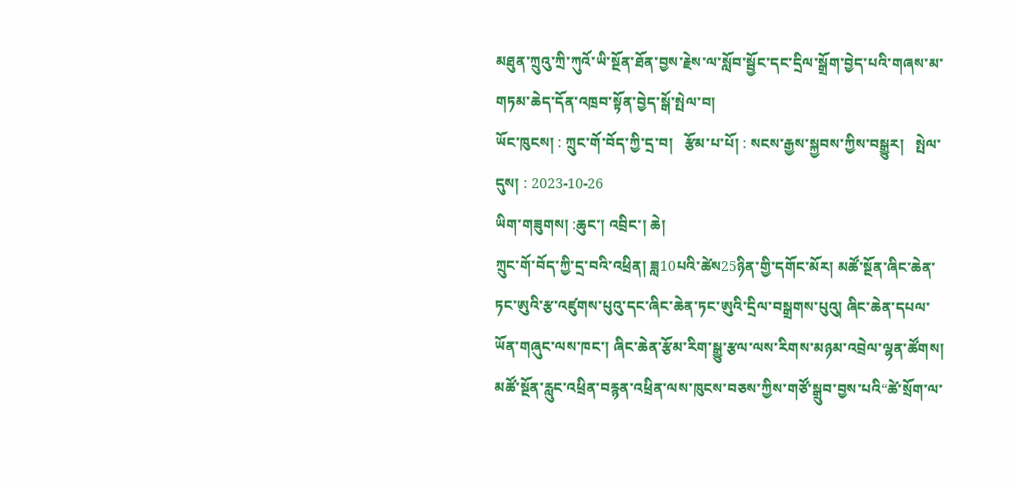མཐུན་ཀྲུའུ་ཀྲི་ཀུའོ་ཡི་སྔོན་ཐོན་བྱས་རྗེས་ལ་སློབ་སྦྱོང་དང་དྲིལ་སྒྲོག་བྱེད་པའི་གཞས་མ་གཏམ་ཆེད་དོན་འཁྲབ་སྟོན་བྱེད་སྒོ་སྤེལ་བ།
ཡོང་ཁུངས། : ཀྲུང་གོ་བོད་ཀྱི་དྲ་བ།   རྩོམ་པ་པོ། : སངས་རྒྱས་སྐྱབས་ཀྱིས་བསྒྱུར།   སྤེལ་དུས། : 2023-10-26
ཡིག་གཟུགས། :ཆུང་། འབྲིང་། ཆེ།
ཀྲུང་གོ་བོད་ཀྱི་དྲ་བའི་འཕྲིན། ཟླ10པའི་ཚེས25ཉིན་གྱི་དགོང་མོར། མཚོ་སྔོན་ཞིང་ཆེན་ཏང་ཨུའི་རྩ་འཛུགས་པུའུ་དང་ཞིང་ཆེན་ཏང་ཨུའི་དྲིལ་བསྒྲགས་པུའུ། ཞིང་ཆེན་དཔལ་ཡོན་གཞུང་ལས་ཁང་། ཞིང་ཆེན་རྩོམ་རིག་སྒྱུ་རྩལ་ལས་རིགས་མཉམ་འབྲེལ་ལྷན་ཚོགས། མཚོ་སྔོན་རླུང་འཕྲིན་བརྙན་འཕྲིན་ལས་ཁུངས་བཅས་ཀྱིས་གཙོ་སྒྲུབ་བྱས་པའི“ཚེ་སྲོག་ལ་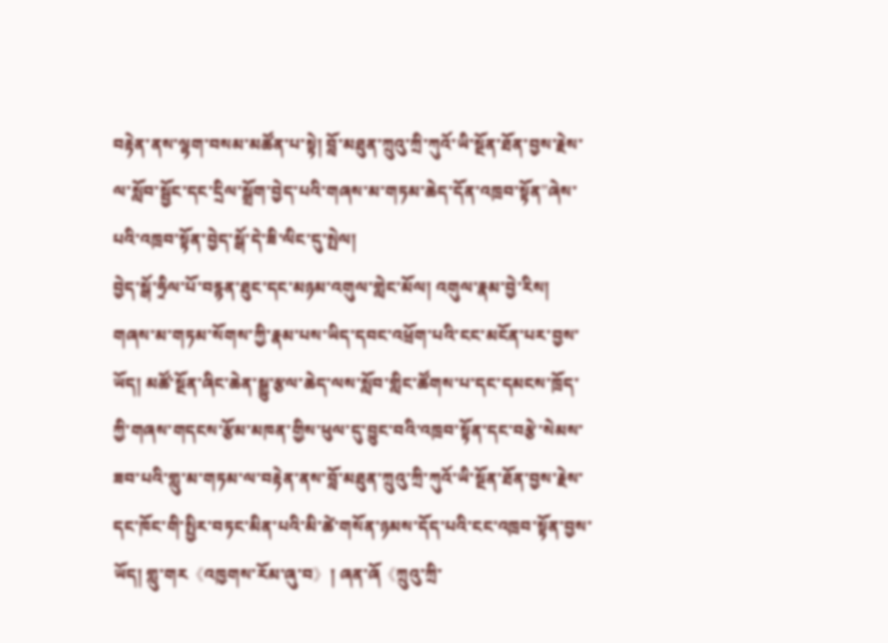བརྟེན་ནས་ལྷག་བསམ་མཚོན་པ་སྟེ། བློ་མཐུན་ཀྲུའུ་ཀྲི་ཀུའོ་ཡི་སྔོན་ཐོན་བྱས་རྗེས་ལ་སློབ་སྦྱོང་དང་དྲིལ་སྒྲོག་བྱེད་པའི་གཞས་མ་གཏམ་ཆེད་དོན་འཁྲབ་སྟོན”ཞེས་པའི་འཁྲབ་སྟོན་བྱེད་སྒོ་དེ་ཟི་ལིང་དུ་སྤེལ།
བྱེད་སྒོ་ཧྲིལ་པོ་བརྙན་ཐུང་དང་མཉམ་འགུལ་གླེང་མོལ། འགུལ་རྣམ་བྱེ་རིས། གཞས་མ་གཏམ་སོགས་ཀྱི་རྣམ་པས་ཡིད་དབང་འཕྲོག་པའི་ངང་མངོན་པར་བྱས་ཡོད། མཚོ་སྔོན་ཞིང་ཆེན་སྒྱུ་རྩལ་ཆེད་ལས་སློབ་གླིང་ཚོགས་པ་དང་དམངས་ཁྲོད་ཀྱི་གཞས་གདངས་རྩོམ་མཁན་གྱིས་ཕུལ་དུ་བྱུང་བའི་འཁྲབ་སྟོན་དང་བརྩེ་སེམས་ཟབ་པའི་གླུ་མ་གཏམ་ལ་བརྟེན་ནས་བློ་མཐུན་ཀྲུའུ་ཀྲི་ཀུའོ་ཡི་སྔོན་ཐོན་བྱས་རྗེས་དང་ཁོང་གི་སྤྱིར་བཏང་མིན་པའི་མི་ཚེ་གསོན་ཉམས་དོད་པའི་ངང་འཁྲབ་སྟོན་བྱས་ཡོད། གླུ་གར《འཁྱགས་རོམ་ཞུ་བ》། ཞན་ཞོ《ཀྲུའུ་ཀྲི་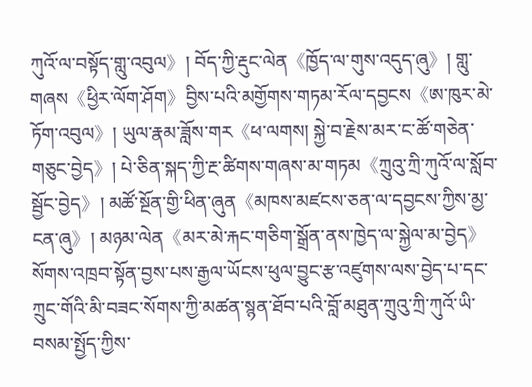ཀུའོ་ལ་བསྟོད་གླུ་འབུལ》། བོད་ཀྱི་རྡུང་ལེན《ཁྱོད་ལ་གུས་འདུད་ཞུ》། གླུ་གཞས《ཕྱིར་ལོག་ཤོག》བྱིས་པའི་མགྱོགས་གཏམ་རོལ་དབྱངས《ཨ་ཁུར་མེ་ཏོག་འབུལ》། ཡུལ་རྣམ་ཟློས་གར《ཕ་ལགས། སྐྱེ་བ་རྗེས་མར་ང་ཚོ་གཅེན་གཅུང་བྱེད》། པེ་ཅིན་སྐད་ཀྱི་རྔ་ཚིགས་གཞས་མ་གཏམ《ཀྲུའུ་ཀྲི་ཀུའོ་ལ་སློབ་སྦྱོང་བྱེད》། མཚོ་སྔོན་གྱི་ཕིན་ཞུན《མཁས་མཛངས་ཅན་ལ་དབྱངས་ཀྱིས་མྱ་ངན་ཞུ》། མཉམ་ལེན《མར་མེ་རྐང་གཅིག་སྒྲོན་ནས་ཁྱེད་ལ་སྐྱེལ་མ་བྱེད》སོགས་འཁྲབ་སྟོན་བྱས་པས་རྒྱལ་ཡོངས་ཕུལ་བྱུང་རྩ་འཛུགས་ལས་བྱེད་པ་དང་ཀྲུང་གོའི་མི་བཟང་སོགས་ཀྱི་མཚན་སྙན་ཐོབ་པའི་བློ་མཐུན་ཀྲུའུ་ཀྲི་ཀུའོ་ཡི་བསམ་སྤྱོད་ཀྱིས་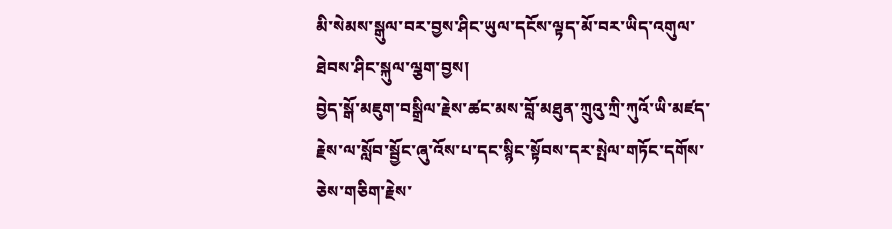མི་སེམས་སྒུལ་བར་བྱས་ཤིང་ཡུལ་དངོས་ལྟད་མོ་བར་ཡིད་འགུལ་ཐེབས་ཤིང་སྐུལ་ལྕག་བྱས།
བྱེད་སྒོ་མཇུག་བསྒྲིལ་རྗེས་ཚང་མས་བློ་མཐུན་ཀྲུའུ་ཀྲི་ཀུའོ་ཡི་མཛད་རྗེས་ལ་སློབ་སྦྱོང་ཞུ་འོས་པ་དང་སྙིང་སྟོབས་དར་སྤེལ་གཏོང་དགོས་ཅེས་གཅིག་རྗེས་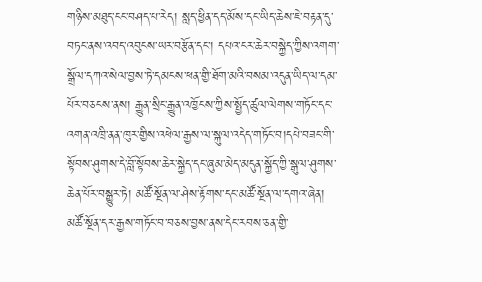གཉིས་མཐུད་ངང་བཤད་པ་རེད། སླད་ཕྱིན་དད་མོས་དང་ཡིད་ཆེས་ཇེ་བརྟན་དུ་བཏང་ནས་འབད་འབུངས་ཡར་བརྩོན་དང་། དཔའ་ངར་ཆེར་བསྐྱེད་ཀྱིས་འགག་སྒྲོལ་དཀའ་སེལ་བྱས་ཏེ་དམངས་ཕན་གྱི་ཐོག་མའི་བསམ་འདུན་ཡིད་ལ་དམ་པོར་བཅངས་ནས། རྒྱུན་སྲིང་རྒྱུན་འཁྱོངས་ཀྱིས་སྤྱོད་ཚུལ་ལེགས་གཏོང་དང་འགན་འཁྲི་ནན་ཁུར་གྱིས་འཕེལ་རྒྱས་ལ་སྐུལ་འདེད་གཏོང་བ།དཔེ་བཟང་གི་སྟོབས་ཤུགས་དེ་བློ་སྟོབས་ཆེར་སྐྱེད་དང་ཞུམ་མེད་མདུན་སྐྱོད་ཀྱི་སྒུལ་ཤུགས་ཆེན་པོར་བསྒྱུར་ཏེ། མཚོ་སྔོན་ལ་ཤེས་རྟོགས་དང་མཚོ་སྔོན་ལ་དགའ་ཞེན། མཚོ་སྔོན་དར་རྒྱས་གཏོང་བ་བཅས་བྱས་ནས་དེང་རབས་ཅན་གྱི་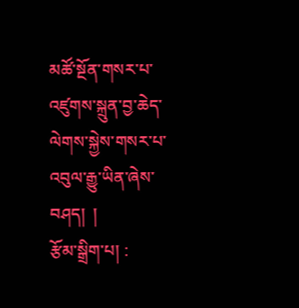མཚོ་སྔོན་གསར་པ་འཛུགས་སྐྲུན་བྱ་ཆེད་ལེགས་སྐྱེས་གསར་པ་འབུལ་རྒྱུ་ཡིན་ཞེས་བཤད།  །
རྩོམ་སྒྲིག་པ། :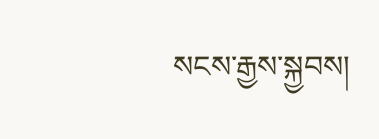སངས་རྒྱས་སྐྱབས།